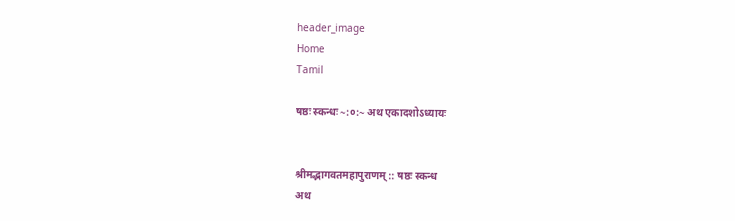header_image
Home
Tamil

षष्ठः स्कन्धः ~:०:~ अथ एकादशोऽध्यायः


श्रीमद्भागवतमहापुराणम् :: षष्ठः स्कन्ध
अथ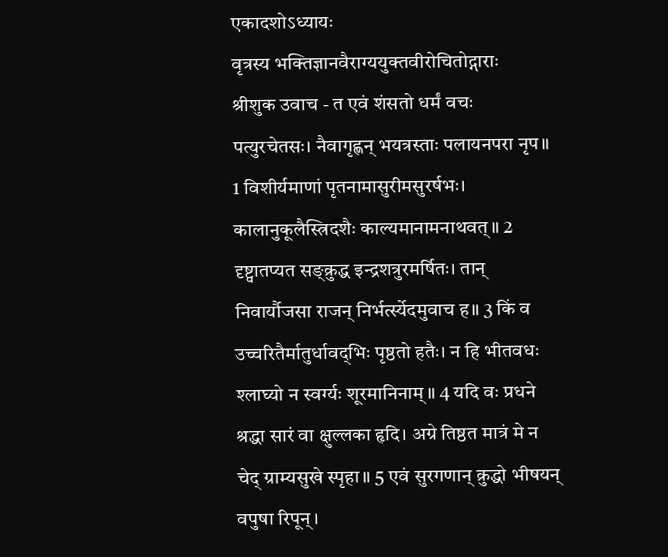एकादशोऽध्यायः
वृत्रस्य भक्तिज्ञानवैराग्ययुक्तवीरोचितोद्गाराः
श्रीशुक उवाच - त एवं शंसतो धर्मं वचः पत्युरचेतसः। नैवागृह्णन् भयत्रस्ताः पलायनपरा नृप॥ 1 विशीर्यमाणां पृतनामासुरीमसुरर्षभः। कालानुकूलैस्त्रिदशैः काल्यमानामनाथवत्॥ 2 दृष्ट्वातप्यत सङ्‌क्रुद्ध इन्द्रशत्रुरमर्षितः। तान् निवार्यौजसा राजन् निर्भर्त्स्येदमुवाच ह॥ 3 किं व उच्चरितैर्मातुर्धावद्‌भिः पृष्ठतो हतैः। न हि भीतवधः श्लाघ्यो न स्वर्ग्यः शूरमानिनाम्॥ 4 यदि वः प्रधने श्रद्धा सारं वा क्षुल्लका हृदि। अग्रे तिष्ठत मात्रं मे न चेद् ग्राम्यसुखे स्पृहा॥ 5 एवं सुरगणान् क्रुद्धो भीषयन् वपुषा रिपून्।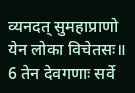व्यनदत् सुमहाप्राणो येन लोका विचेतसः॥ 6 तेन देवगणाः सर्वे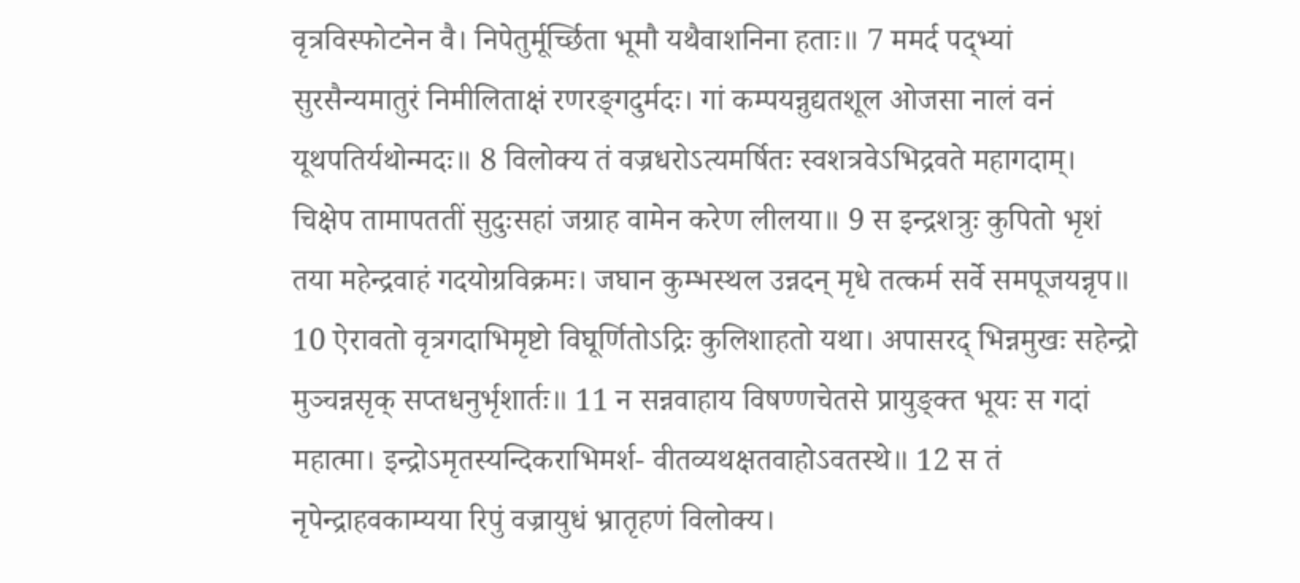वृत्रविस्फोटनेन वै। निपेतुर्मूर्च्छिता भूमौ यथैवाशनिना हताः॥ 7 ममर्द पद्‍भ्यां सुरसैन्यमातुरं निमीलिताक्षं रणरङ्‌गदुर्मदः। गां कम्पयन्नुद्यतशूल ओजसा नालं वनं यूथपतिर्यथोन्मदः॥ 8 विलोक्य तं वज्रधरोऽत्यमर्षितः स्वशत्रवेऽभिद्रवते महागदाम्। चिक्षेप तामापततीं सुदुःसहां जग्राह वामेन करेण लीलया॥ 9 स इन्द्रशत्रुः कुपितो भृशं तया महेन्द्रवाहं गदयोग्रविक्रमः। जघान कुम्भस्थल उन्नदन् मृधे तत्कर्म सर्वे समपूजयन्नृप॥ 10 ऐरावतो वृत्रगदाभिमृष्टो विघूर्णितोऽद्रिः कुलिशाहतो यथा। अपासरद्‌ भिन्नमुखः सहेन्द्रो मुञ्चन्नसृक् सप्तधनुर्भृशार्तः॥ 11 न सन्नवाहाय विषण्णचेतसे प्रायुङ्‌क्त भूयः स गदां महात्मा। इन्द्रोऽमृतस्यन्दिकराभिमर्श- वीतव्यथक्षतवाहोऽवतस्थे॥ 12 स तं नृपेन्द्राहवकाम्यया रिपुं वज्रायुधं भ्रातृहणं विलोक्य।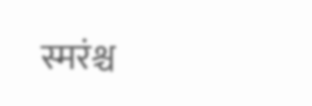स्मरंश्च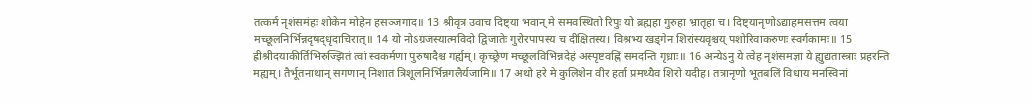तत्कर्म नृशंसमंहः शोकेन मोहेन हसञ्जगाद॥ 13 श्रीवृत्र उवाच दिष्ट्या भवान् मे समवस्थितो रिपुः यो ब्रह्महा गुरुहा भ्रातृहा च। दिष्ट्यानृणोऽद्याहमसत्तम त्वया मच्छूलनिर्भिन्नदृषद्‌धृदाचिरात्॥ 14 यो नोऽग्रजस्यात्मविदो द्विजातेः गुरोरपापस्य च दीक्षितस्य। विश्रभ्य खड्गेन शिरांस्यवृश्चय् पशोरिवाकरुणः स्वर्गकामः॥ 15 ह्रीश्रीदयाकीर्तिभिरुज्झितं त्वां स्वकर्मणा पुरुषादैश्च गर्ह्यम्। कृच्छ्रेण मच्छूलविभिन्नदेहं अस्पृष्टवह्निं समदन्ति गृध्राः॥ 16 अन्येऽनु ये त्वेह नृशंसमज्ञा ये ह्युद्यतास्त्राः प्रहरन्ति मह्यम्। तैर्भूतनाथान् सगणान् निशात त्रिशूलनिर्भिन्नगलैर्यजामि॥ 17 अथो हरे मे कुलिशेन वीर हर्ता प्रमथ्यैव शिरो यदीह। तत्रानृणो भूतबलिं विधाय मनस्विनां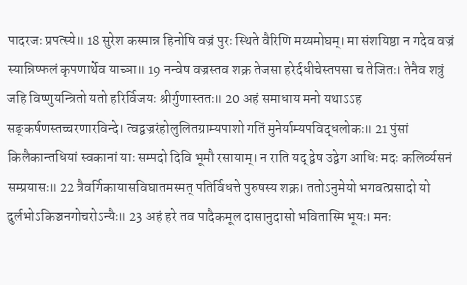पादरजः प्रपत्स्ये॥ 18 सुरेश कस्मान्न हिनोषि वज्रं पुरः स्थिते वैरिणि मय्यमोघम्। मा संशयिष्ठा न गदेव वज्रं स्यान्निष्फलं कृपणार्थेव याच्ञा॥ 19 नन्वेष वज्रस्तव शक्र तेजसा हरेर्दधीचेस्तपसा च तेजितः। तेनैव शत्रुं जहि विष्णुयन्त्रितो यतो हरिर्विजयः श्रीर्गुणास्ततः॥ 20 अहं समाधाय मनो यथाऽऽह सङ्‌कर्षणस्तच्चरणारविन्दे। त्वद्वज्ररंहोलुलितग्राम्यपाशो गतिं मुनेर्याम्यपविद्धलोकः॥ 21 पुंसां किलैकान्तधियां स्वकानां याः सम्पदो दिवि भूमौ रसायाम्। न राति यद् द्वेष उद्वेग आधिः मदः कलिर्व्यसनं सम्प्रयासः॥ 22 त्रैवर्गिकायासविघातमस्मत् पतिर्विधत्ते पुरुषस्य शक्र। ततोऽनुमेयो भगवत्प्रसादो यो दुर्लभोऽकिञ्चनगोचरोऽन्यैः॥ 23 अहं हरे तव पादैकमूल दासानुदासो भवितास्मि भूयः। मनः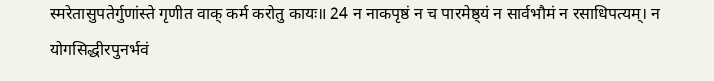स्मरेतासुपतेर्गुणांस्ते गृणीत वाक् कर्म करोतु कायः॥ 24 न नाकपृष्ठं न च पारमेष्ठ्यं न सार्वभौमं न रसाधिपत्यम्। न योगसिद्धीरपुनर्भवं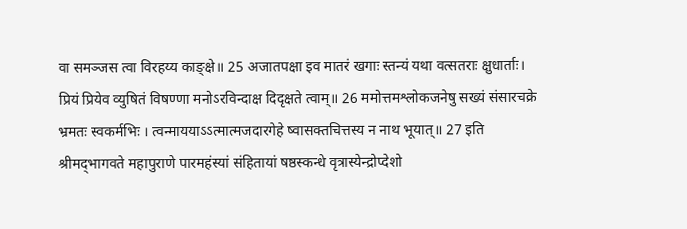वा समञ्जस त्वा विरहय्य काङ्‌क्षे॥ 25 अजातपक्षा इव मातरं खगाः स्तन्यं यथा वत्सतराः क्षुधार्ताः। प्रियं प्रियेव व्युषितं विषण्णा मनोऽरविन्दाक्ष दिदृक्षते त्वाम्॥ 26 ममोत्तमश्लोकजनेषु सख्यं संसारचक्रे भ्रमतः स्वकर्मभिः । त्वन्माययाऽऽत्मात्मजदारगेहे ष्वासक्तचित्तस्य न नाथ भूयात्॥ 27 इति श्रीमद्‌भागवते महापुराणे पारमहंस्यां संहितायां षष्ठस्कन्धे वृत्रास्येन्द्रोप्देशो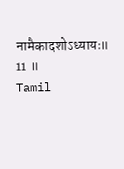नामैकादशोऽध्या‍यः॥ 11 ॥
Tamil